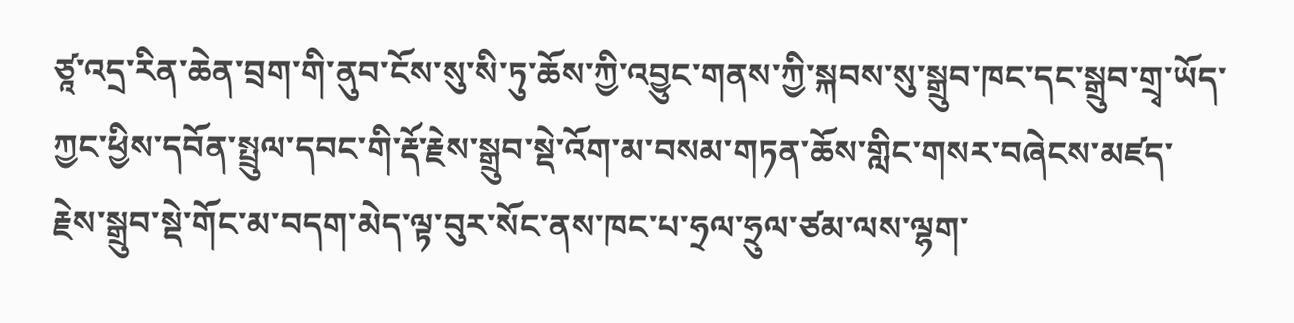ཙཱ་འདྲ་རིན་ཆེན་བྲག་གི་ནུབ་ངོས་སུ་སི་ཏུ་ཆོས་ཀྱི་འབྱུང་གནས་ཀྱི་སྐབས་སུ་སྒྲུབ་ཁང་དང་སྒྲུབ་གྲྭ་ཡོད་ཀྱང་ཕྱིས་དབོན་སྤྲུལ་དབང་གི་རྡོ་རྗེས་སྒྲུབ་སྡེ་འོག་མ་བསམ་གཏན་ཆོས་གླིང་གསར་བཞེངས་མཛད་རྗེས་སྒྲུབ་སྡེ་གོང་མ་བདག་མེད་ལྟ་བུར་སོང་ནས་ཁང་པ་ཧྲལ་ཧྲུལ་ཙམ་ལས་ལྷག་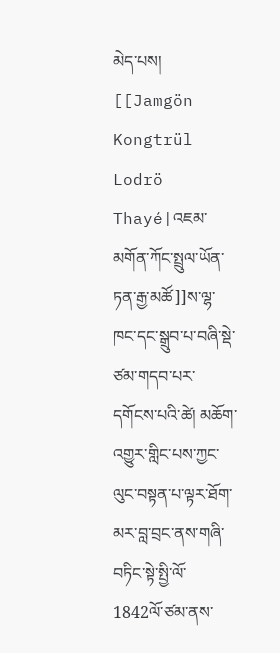མེད་པས། [[Jamgön Kongtrül Lodrö Thayé|འཇམ་མགོན་ཀོང་སྤྲུལ་ཡོན་ཏན་རྒྱ་མཚོ]]ས་ལྷ་ཁང་དང་སྒྲུབ་པ་བཞི་སྡེ་ཙམ་གདབ་པར་དགོངས་པའི་ཚེ། མཆོག་འགྱུར་གླིང་པས་ཀྱང་ལུང་བསྟན་པ་ལྟར་ཐོག་མར་བླ་བྲང་ནས་གཞི་བཏིང་སྟེ་སྤྱི་ལོ་1842ལོ་ཙམ་ནས་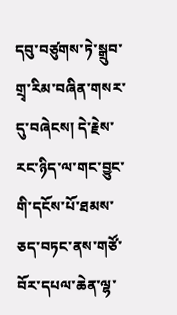དབུ་བཙུགས་ཏེ་སྒྲུབ་གྲྭ་རིམ་བཞིན་གསར་དུ་བཞེངས། དེ་རྗེས་རང་ཉིད་ལ་གང་བྱུང་གི་དངོས་པོ་ཐམས་ཅད་བཏང་ནས་གཙོ་བོར་དཔལ་ཆེན་ལྷ་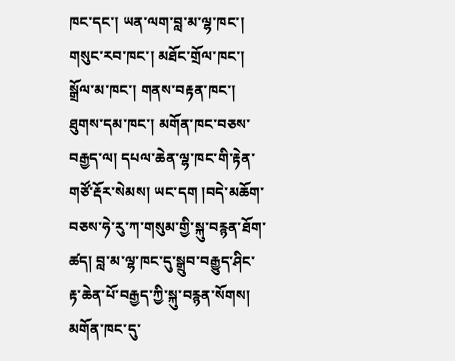ཁང་དང་། ཡན་ལག་བླ་མ་ལྷ་ཁང་། གསུང་རབ་ཁང་། མཐོང་གྲོལ་ཁང་། སྒྲོལ་མ་ཁང་། གནས་བརྟན་ཁང་། ཐུགས་དམ་ཁང་། མགོན་ཁང་བཅས་བརྒྱད་ལ། དཔལ་ཆེན་ལྷ་ཁང་གི་རྟེན་གཙོ་རྡོར་སེམས། ཡང་དག །བདེ་མཆོག་བཅས་ཧེ་རུ་ཀ་གསུམ་གྱི་སྐུ་བརྙན་ཐོག་ཚད། བླ་མ་ལྷ་ཁང་དུ་སྒྲུབ་བརྒྱུད་ཤིང་རྟ་ཆེན་པོ་བརྒྱད་ཀྱི་སྐུ་བརྙན་སོགས། མགོན་ཁང་དུ་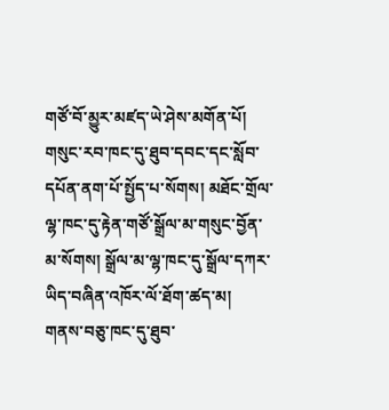གཙོ་བོ་མྱུར་མཛད་ཡེ་ཤེས་མགོན་པོ། གསུང་རབ་ཁང་དུ་ཐུབ་དབང་དང་སློབ་དཔོན་ནག་པོ་སྤྱོད་པ་སོགས། མཐོང་གྲོལ་ལྷ་ཁང་དུ་རྟེན་གཙོ་སྒྲོལ་མ་གསུང་བྱོན་མ་སོགས། སྒྲོལ་མ་ལྷ་ཁང་དུ་སྒྲོལ་དཀར་ཡིད་བཞིན་འཁོར་ལོ་ཐོག་ཚད་མ། གནས་བཅུ་ཁང་དུ་ཐུབ་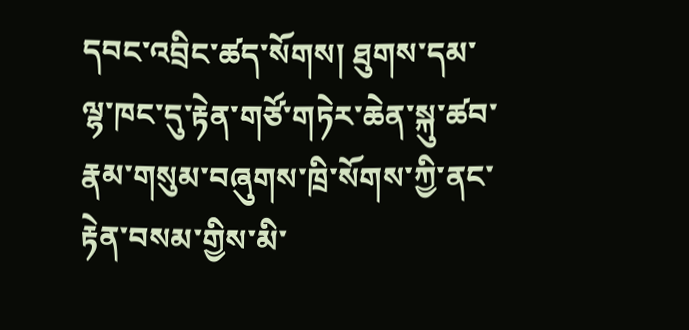དབང་འབྲིང་ཚད་སོགས། ཐུགས་དམ་ལྷ་ཁང་དུ་རྟེན་གཙོ་གཏེར་ཆེན་སྐུ་ཚབ་རྣམ་གསུམ་བཞུགས་ཁྲི་སོགས་ཀྱི་ནང་རྟེན་བསམ་གྱིས་མི་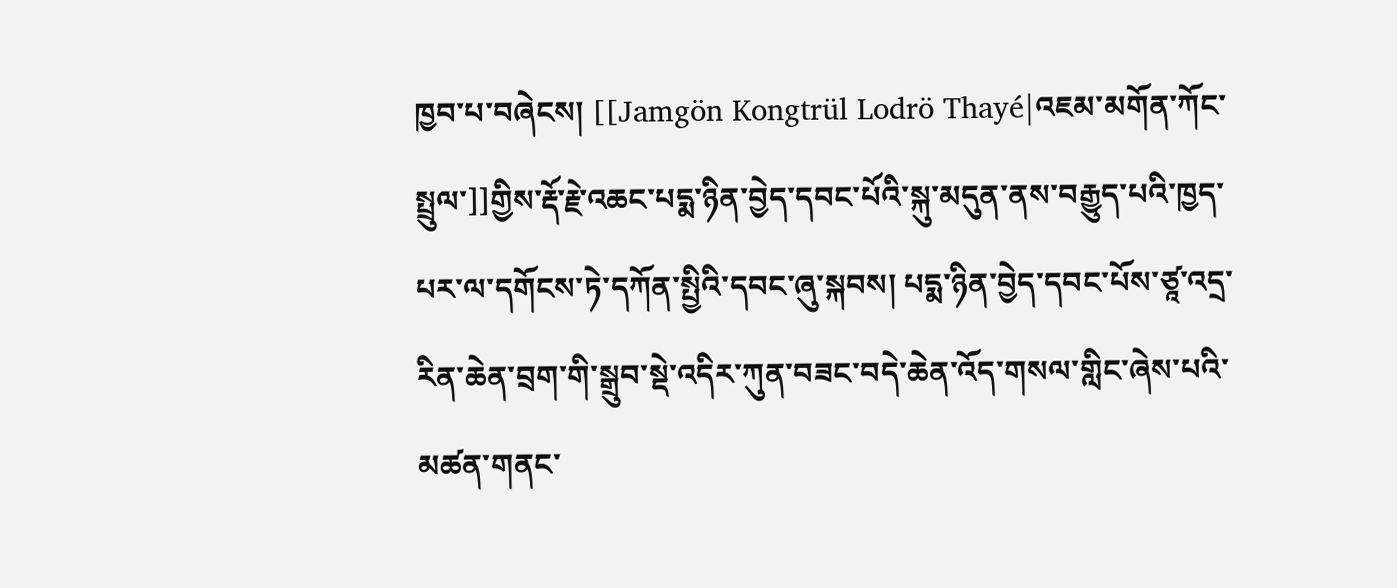ཁྱབ་པ་བཞེངས། [[Jamgön Kongtrül Lodrö Thayé|འཇམ་མགོན་ཀོང་སྤྲུལ་]]གྱིས་རྡོ་རྗེ་འཆང་པདྨ་ཉིན་བྱེད་དབང་པོའི་སྐུ་མདུན་ནས་བརྒྱུད་པའི་ཁྱད་པར་ལ་དགོངས་ཏེ་དཀོན་སྤྱིའི་དབང་ཞུ་སྐབས། པདྨ་ཉིན་བྱེད་དབང་པོས་ཙཱ་འདྲ་རིན་ཆེན་བྲག་གི་སྒྲུབ་སྡེ་འདིར་ཀུན་བཟང་བདེ་ཆེན་འོད་གསལ་གླིང་ཞེས་པའི་མཚན་གནང་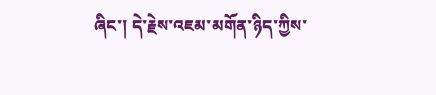ཞིང་། དེ་རྗེས་འཇམ་མགོན་ཉིད་ཀྱིས་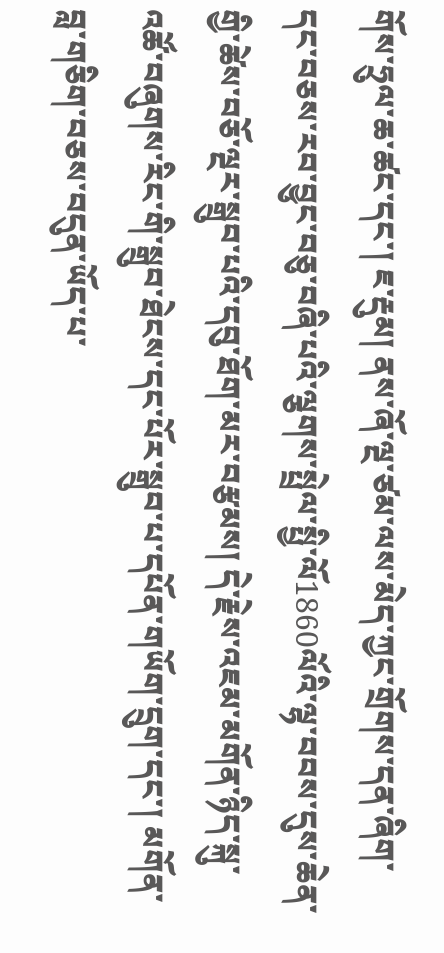གོས་ཧྲུལ་ཆ་ཚང་དང་། ཇ་རྡུམ། ནས་ཞོ་ལྔ་ཙམ་ལས་མེད་ཀྱང་གྲོགས་དན་ཞིག་དང་བཅས་རབ་བྱུང་བཅུ་བཞི་པའི་ལྕགས་སྤྲེལ་སྤྱི་ལོ1860ལོའི་ལྷ་བབས་དུས་ཆེན་གྱི་ཚེས་བཅོ་ལྔར་སྒྲུབ་པའི་དབུ་ཐོག་མར་བརྩམས། དེ་རྗེས་འཇམ་མགོན་ཉིད་སྐུ་འཚོ་བཞུགས་རིང་གི་སྒྲུབ་ཐེངས་དང་པོར་སྒྲུབ་པ་དཔོན་གཡོག་དྲུག་དང་། མགོན་བླ་གཅིག་བཅས་བདུན་ཡོད་པ་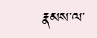རྣམས་ལ་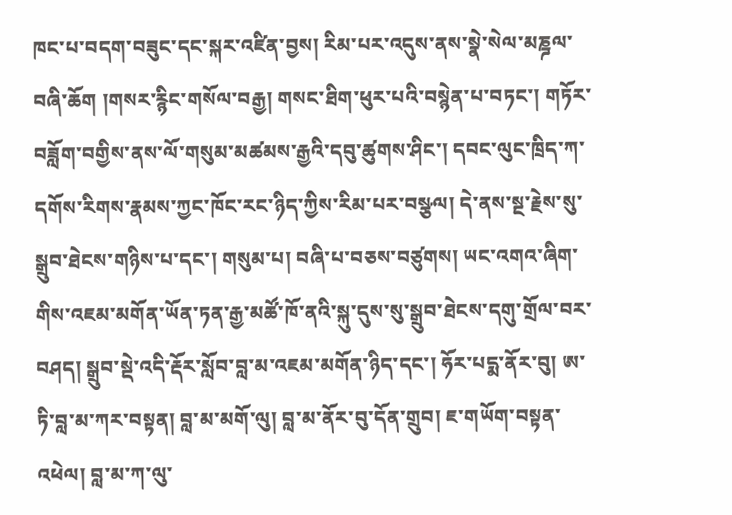ཁང་པ་བདག་བཟུང་དང་སྐར་འཛིན་བྱས། རིམ་པར་འདུས་ནས་སྣེ་སེལ་མཎྜལ་བཞི་ཆོག །གསར་རྙིང་གསོལ་བརྒྱ། གསང་ཐིག་ཕུར་པའི་བསྙེན་པ་བཏང་། གཏོར་བཟློག་བགྱིས་ནས་ལོ་གསུམ་མཚམས་རྒྱའི་དབུ་ཚུགས་ཤིང་། དབང་ལུང་ཁྲིད་ཀ་དགོས་རིགས་རྣམས་ཀྱང་ཁོང་རང་ཉིད་ཀྱིས་རིམ་པར་བསྩལ། དེ་ནས་སྔ་རྗེས་སུ་སྒྲུབ་ཐེངས་གཉིས་པ་དང་། གསུམ་པ། བཞི་པ་བཅས་བཙུགས། ཡང་འགའ་ཞིག་གིས་འཇམ་མགོན་ཡོན་ཏན་རྒྱ་མཚོ་ཁོ་ནའི་སྐུ་དུས་སུ་སྒྲུབ་ཐེངས་དགུ་གྲོལ་བར་བཤད། སྒྲུབ་སྡེ་འདི་རྡོར་སློབ་བླ་མ་འཇམ་མགོན་ཉིད་དང་། ཧོར་པདྨ་ནོར་བུ། ཨ་ཏི་བླ་མ་ཀར་བསྟན། བླ་མ་མགོ་ལུ། བླ་མ་ནོར་བུ་དོན་གྲུབ། ཇ་གཡོག་བསྟན་འཕེལ། བླ་མ་ཀ་ལུ་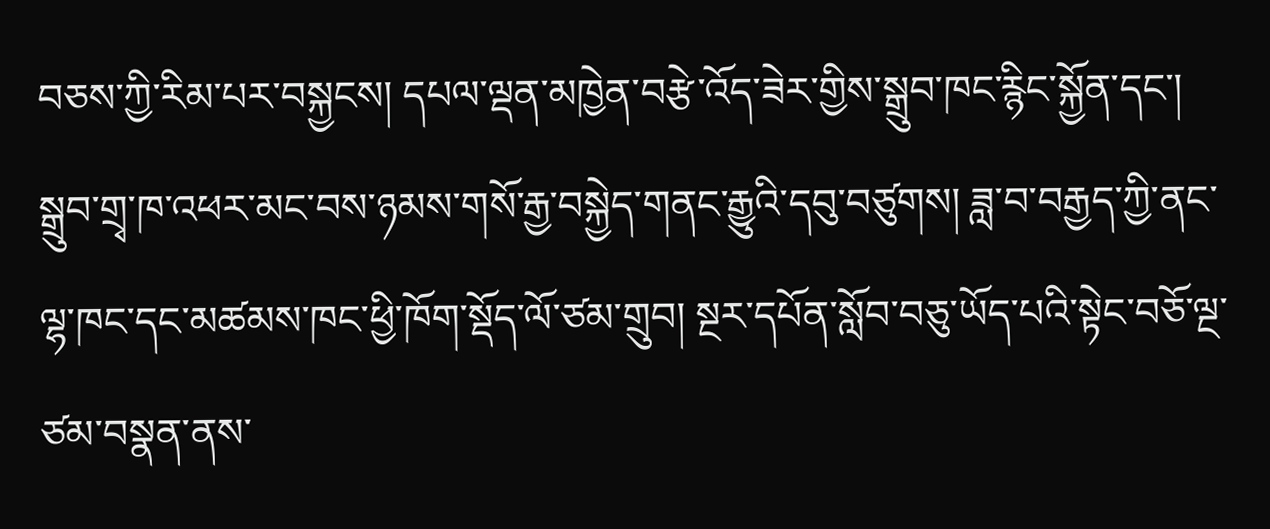བཅས་ཀྱི་རིམ་པར་བསྐྱངས། དཔལ་ལྡན་མཁྱེན་བརྩེ་འོད་ཟེར་གྱིས་སྒྲུབ་ཁང་རྙིང་སྐྱོན་དང་། སྒྲུབ་གྲྭ་ཁ་འཕར་མང་བས་ཉམས་གསོ་རྒྱ་བསྐྱེད་གནང་རྒྱུའི་དབུ་བཙུགས། ཟླ་བ་བརྒྱད་ཀྱི་ནང་ལྷ་ཁང་དང་མཚམས་ཁང་ཕྱི་ཁོག་སྡོད་ལོ་ཙམ་གྲུབ། སྔར་དཔོན་སློབ་བཅུ་ཡོད་པའི་སྟེང་བཅོ་ལྔ་ཙམ་བསྣན་ནས་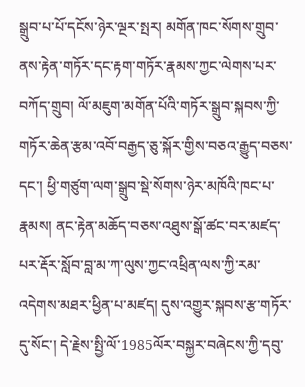སྒྲུབ་པ་པོ་དངོས་ཉེར་ལྔར་སྤར། མགོན་ཁང་སོགས་གྲུབ་ནས་རྟེན་གཏོར་དང་རྟག་གཏོར་རྣམས་ཀྱང་ལེགས་པར་བཀོད་གྲུབ། ལོ་མཇུག་མགོན་པོའི་གཏོར་སྒྲུབ་སྐབས་ཀྱི་གཏོར་ཆེན་རྩམ་འབོ་བརྒྱད་ཅུ་སྐོར་གྱིས་བཅའ་རྒྱུད་བཅས་དང་། ཕྱི་གཙུག་ལག་སྒྲུབ་སྡེ་སོགས་ཉེར་མཁོའི་ཁང་པ་རྣམས། ནང་རྟེན་མཆོད་བཅས་འཐུས་སྒོ་ཚང་བར་མཛད་པར་རྡོར་སློབ་བླ་མ་ཀ་ལུས་ཀྱང་འཕྲིན་ལས་ཀྱི་རམ་འདེགས་མཐར་ཕྱིན་པ་མཛད། དུས་འགྱུར་སྐབས་རྩ་གཏོར་དུ་སོང་། དེ་རྗེས་སྤྱི་ལོ་1985ལོར་བསྐྱར་བཞེངས་ཀྱི་དབུ་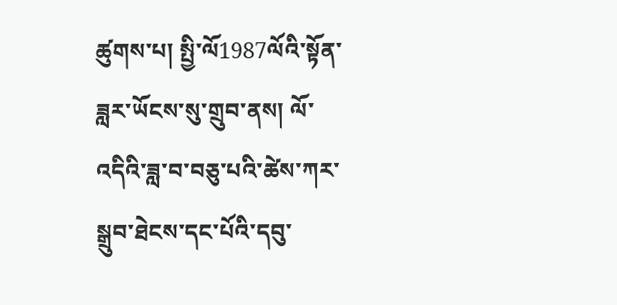ཚུགས་པ། སྤྱི་ལོ1987ལོའི་སྟོན་ཟླར་ཡོངས་སུ་གྲུབ་ནས། ལོ་འདིའི་ཟླ་བ་བཅུ་པའི་ཚེས་ཀར་སྒྲུབ་ཐེངས་དང་པོའི་དབུ་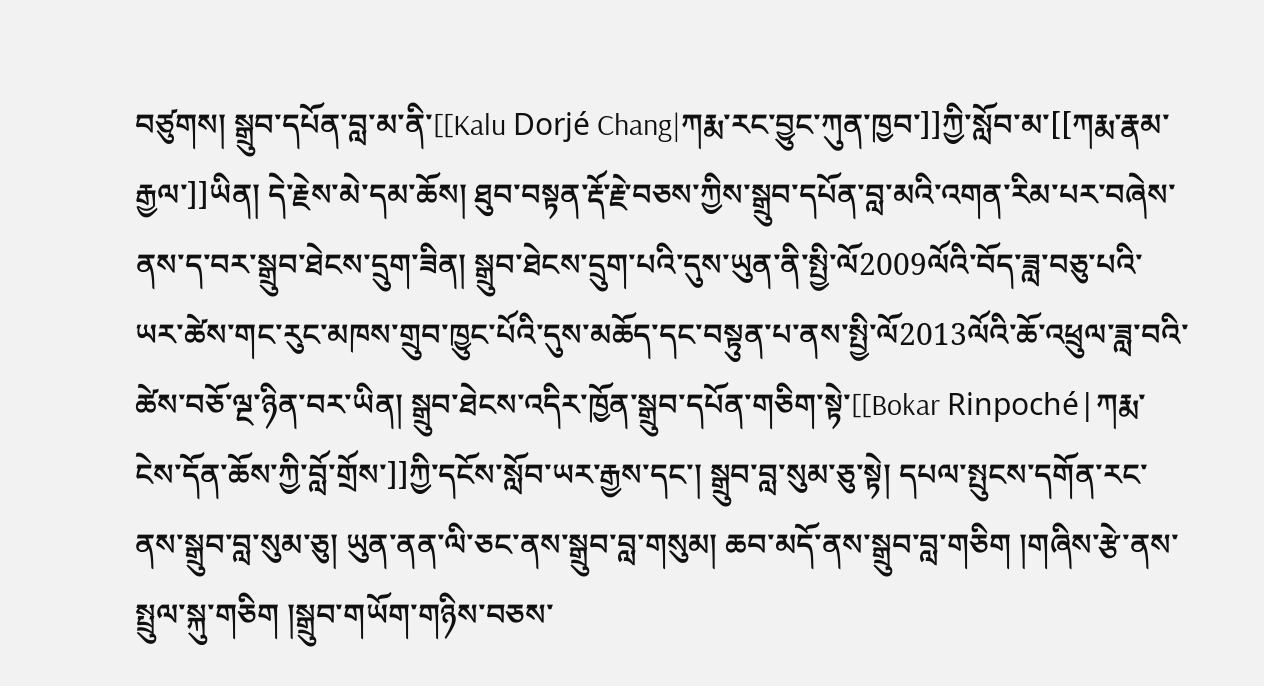བཙུགས། སྒྲུབ་དཔོན་བླ་མ་ནི་[[Kalu Dorjé Chang|ཀརྨ་རང་བྱུང་ཀུན་ཁྱབ་]]ཀྱི་སློབ་མ་[[ཀརྨ་རྣམ་རྒྱལ་]]ཡིན། དེ་རྗེས་མེ་དམ་ཆོས། ཐུབ་བསྟན་རྡོ་རྗེ་བཅས་ཀྱིས་སྒྲུབ་དཔོན་བླ་མའི་འགན་རིམ་པར་བཞེས་ནས་ད་བར་སྒྲུབ་ཐེངས་དྲུག་ཟིན། སྒྲུབ་ཐེངས་དྲུག་པའི་དུས་ཡུན་ནི་སྤྱི་ལོ2009ལོའི་བོད་ཟླ་བཅུ་པའི་ཡར་ཚེས་གང་རུང་མཁས་གྲུབ་ཁྱུང་པོའི་དུས་མཆོད་དང་བསྟུན་པ་ནས་སྤྱི་ལོ2013ལོའི་ཆོ་འཕྲུལ་ཟླ་བའི་ཚེས་བཅོ་ལྔ་ཉིན་བར་ཡིན། སྒྲུབ་ཐེངས་འདིར་ཁྱོན་སྒྲུབ་དཔོན་གཅིག་སྟེ་[[Bokar Rinpoché|ཀརྨ་ངེས་དོན་ཆོས་ཀྱི་བློ་གྲོས་]]ཀྱི་དངོས་སློབ་ཡར་རྒྱས་དང་། སྒྲུབ་བླ་སུམ་ཅུ་སྟེ། དཔལ་སྤུངས་དགོན་རང་ནས་སྒྲུབ་བླ་སུམ་ཅུ། ཡུན་ནན་ལི་ཅང་ནས་སྒྲུབ་བླ་གསུམ། ཆབ་མདོ་ནས་སྒྲུབ་བླ་གཅིག །གཞིས་རྩེ་ནས་སྤྲུལ་སྐུ་གཅིག །སྒྲུབ་གཡོག་གཉིས་བཅས་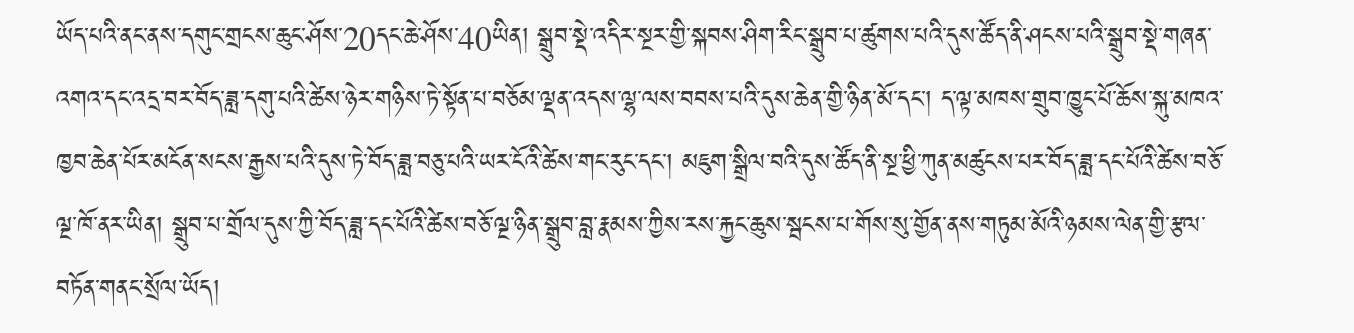ཡོད་པའི་ནང་ནས་དགུང་གྲངས་ཆུང་ཤོས་20དང་ཆེ་ཤོས་40ཡིན། སྒྲུབ་སྡེ་འདིར་སྔར་གྱི་སྐབས་ཤིག་རིང་སྒྲུབ་པ་ཚུགས་པའི་དུས་ཚོད་ནི་ཤངས་པའི་སྒྲུབ་སྡེ་གཞན་འགའ་དང་འདྲ་བར་བོད་ཟླ་དགུ་པའི་ཚེས་ཉེར་གཉིས་ཏེ་སྟོན་པ་བཅོམ་ལྡན་འདས་ལྷ་ལས་བབས་པའི་དུས་ཆེན་གྱི་ཉིན་མོ་དང་། ད་ལྟ་མཁས་གྲུབ་ཁྱུང་པོ་ཆོས་སྐུ་མཁའ་ཁྱབ་ཆེན་པོར་མངོན་སངས་རྒྱས་པའི་དུས་ཏེ་བོད་ཟླ་བཅུ་པའི་ཡར་ངོའི་ཚེས་གང་རུང་དང་། མཇུག་སྒྲིལ་བའི་དུས་ཚོད་ནི་སྔ་ཕྱི་ཀུན་མཚུངས་པར་བོད་ཟླ་དང་པོའི་ཚེས་བཅོ་ལྔ་ཁོ་ནར་ཡིན། སྒྲུབ་པ་གྲོལ་དུས་ཀྱི་བོད་ཟླ་དང་པོའི་ཚེས་བཅོ་ལྔ་ཉིན་སྒྲུབ་བླ་རྣམས་ཀྱིས་རས་རྐྱང་ཆུས་སྦངས་པ་གོས་སུ་གྱོན་ནས་གཏུམ་མོའི་ཉམས་ལེན་གྱི་རྩལ་བཏོན་གནང་སྲོལ་ཡོད།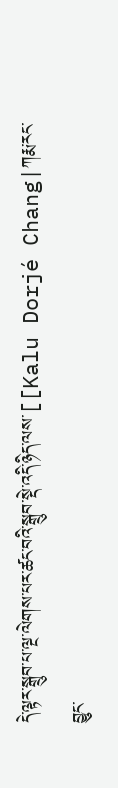དེ་ལྟར་སྒྲུབ་པ་ལྔ་ལེགས་པར་ཚང་བའི་སྒྲུབ་སྡེ་འདི་ཉིད་ལས་[[Kalu Dorjé Chang|ཀརྨ་རང་བྱུང་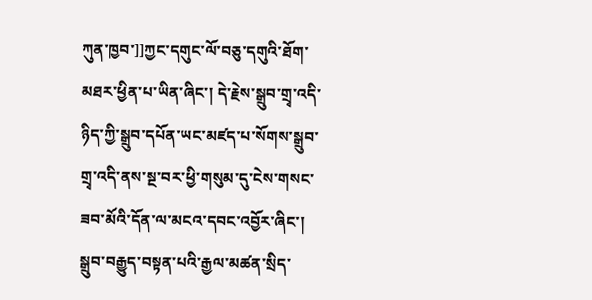ཀུན་ཁྱབ་]]ཀྱང་དགུང་ལོ་བཅུ་དགུའི་ཐོག་མཐར་ཕྱིན་པ་ཡིན་ཞིང་། དེ་རྗེས་སྒྲུབ་གྲྭ་འདི་ཉིད་ཀྱི་སྒྲུབ་དཔོན་ཡང་མཛད་པ་སོགས་སྒྲུབ་གྲྭ་འདི་ནས་སྔ་བར་ཕྱི་གསུམ་དུ་ངེས་གསང་ཟབ་མོའི་དོན་ལ་མངའ་དབང་འབྱོར་ཞིང་། སྒྲུབ་བརྒྱུད་བསྟན་པའི་རྒྱལ་མཚན་སྲིད་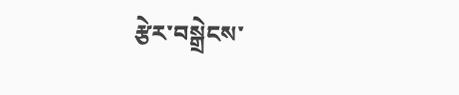རྩེར་བསྒྲེངས་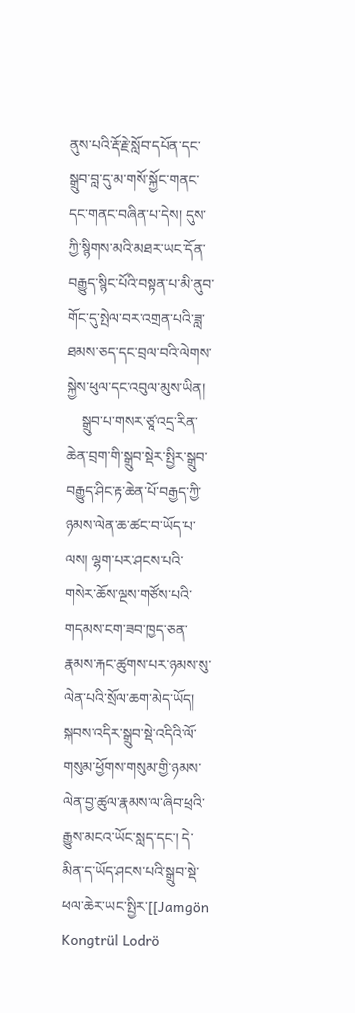ནུས་པའི་རྡོ་རྗེ་སློབ་དཔོན་དང་སྒྲུབ་བླ་དུ་མ་གསོ་སྐྱོང་གནང་དང་གནང་བཞིན་པ་དེས། དུས་ཀྱི་སྙིགས་མའི་མཐར་ཡང་དོན་བརྒྱུད་སྙིང་པོའི་བསྟན་པ་མི་ནུབ་གོང་དུ་སྤེལ་བར་འགྲན་པའི་ཟླ་ཐམས་ཅད་དང་བྲལ་བའི་ལེགས་སྐྱེས་ཕུལ་དང་འབུལ་མུས་ཡིན།
    སྒྲུབ་པ་གསར་ཙཱ་འདྲ་རིན་ཆེན་བྲག་གི་སྒྲུབ་སྡེར་སྤྱིར་སྒྲུབ་བརྒྱུད་ཤིང་རྟ་ཆེན་པོ་བརྒྱད་ཀྱི་ཉམས་ལེན་ཆ་ཚང་བ་ཡོད་པ་ལས། ལྷག་པར་ཤངས་པའི་གསེར་ཆོས་ལྔས་གཙོས་པའི་གདམས་ངག་ཟབ་ཁྱད་ཅན་རྣམས་རྐང་ཚུགས་པར་ཉམས་སུ་ལེན་པའི་སྲོལ་ཆག་མེད་ཡོད། སྐབས་འདིར་སྒྲུབ་སྡེ་འདིའི་ལོ་གསུམ་ཕྱོགས་གསུམ་གྱི་ཉམས་ལེན་བྱ་ཚུལ་རྣམས་ལ་ཞིབ་ཕྲའི་རྒྱུས་མངའ་ཡོང་སླད་དང་། དེ་མིན་ད་ཡོད་ཤངས་པའི་སྒྲུབ་སྡེ་ཕལ་ཆེར་ཡང་སྤྱིར་[[Jamgön Kongtrül Lodrö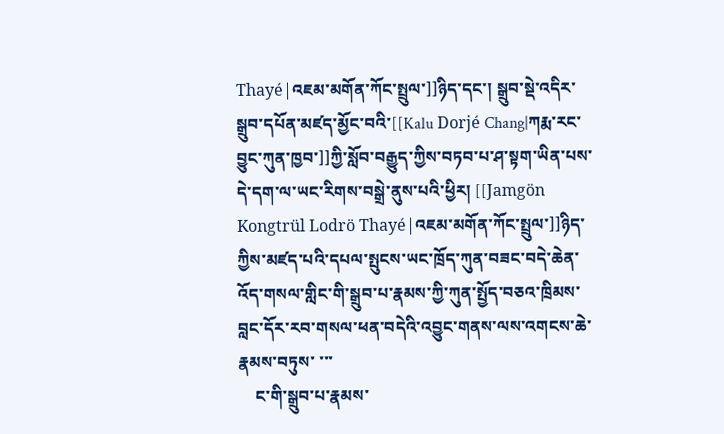Thayé|འཇམ་མགོན་ཀོང་སྤྲུལ་]]ཉིད་དང་། སྒྲུབ་སྡེ་འདིར་སྒྲུབ་དཔོན་མཛད་མྱོང་བའི་[[Kalu Dorjé Chang|ཀརྨ་རང་བྱུང་ཀུན་ཁྱབ་]]ཀྱི་སློབ་བརྒྱུད་ཀྱིས་བཏབ་པ་ཤ་སྟག་ཡིན་པས་དེ་དག་ལ་ཡང་རིགས་བསྒྲེ་ནུས་པའི་ཕྱིར། [[Jamgön Kongtrül Lodrö Thayé|འཇམ་མགོན་ཀོང་སྤྲུལ་]]ཉིད་ཀྱིས་མཛད་པའི་དཔལ་སྤུངས་ཡང་ཁྲོད་ཀུན་བཟང་བདེ་ཆེན་འོད་གསལ་གླིང་གི་སྒྲུབ་པ་རྣམས་ཀྱི་ཀུན་སྤྱོད་བཅའ་ཁྲིམས་བླང་དོར་རབ་གསལ་ཕན་བདེའི་འབྱུང་གནས་ལས་འགངས་ཆེ་རྣམས་བཏུས་ ་་་
    ང་གི་སྒྲུབ་པ་རྣམས་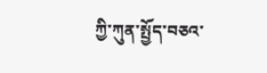ཀྱི་ཀུན་སྤྱོད་བཅའ་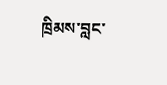ཁྲིམས་བླང་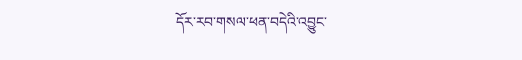དོར་རབ་གསལ་ཕན་བདེའི་འབྱུང་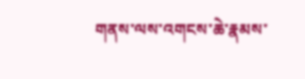གནས་ལས་འགངས་ཆེ་རྣམས་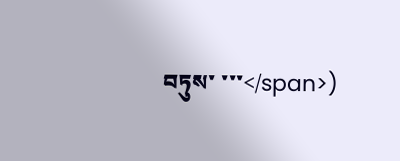བཏུས་ ་་་</span>)